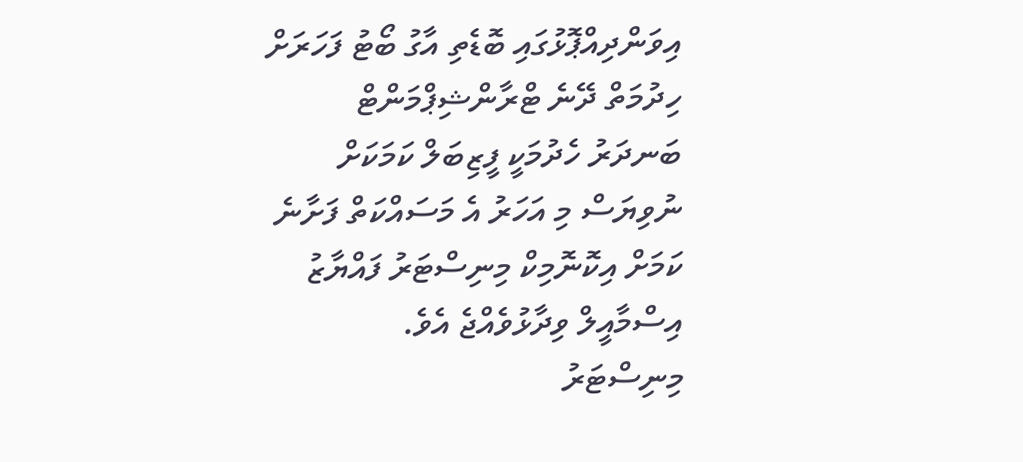އިވަންދިއްޕޮޅުގައި ބޮޑެތި އާގު ބޯޓު ފަހަރަށް ހިދުމަތް ދޭނެ ޓްރާންޝިޕްމަންޓް ބަނދަރު ހެދުމަކީ ފީޒިބަލް ކަމަކަށް ނުވިޔަސް މި އަހަރު އެ މަސައްކަތް ފަށާނެ ކަމަށް އިކޮނޮމިކް މިނިސްޓަރު ފައްޔާޒު އިސްމާއީލް ވިދާޅުވެއްޖެ އެވެ.
މިނިސްޓަރު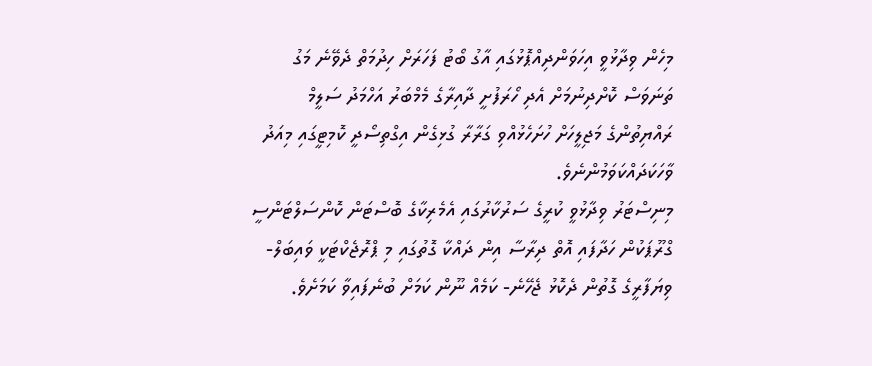މިހެން ވިދާޅުވީ އިހަވަންދިއްޕޮޅުގައި އާގު ބޯޓު ފަހަރަށް ހިދުމަތް ދެވޭނެ މަގު ތަނަވަސް ކޮށްދިނުމަށް އެދި ހޯރަފުށީ ދާއިރާގެ މެމްބަރު އަހްމަދު ސަލީމް ރައްޔިތުންގެ މަޖިލީހަށް ހުށަހެޅުއްވި ގަރާރާ ގުޅިގެން އިގްތިސޯދީ ކޮމިޓީގައި މިއަދު ވާހަކަދައްކަވަމުންނެވެ.
މިނިސްޓަރު ވިދާޅުވީ ކުރީގެ ސަރުކާރުގައި އެމެރިކާގެ ބޮސްޓަން ކޮންސަލްޓަންސީ ގްރޫޕަކުން ހަދާފައި އޮތް ދިރާސާ އިން ދައްކާ ގޮތުގައި މި ޕްރޮޖެކްޓަކީ ވައިބަލް- ވިޔަފާރީގެ ގޮތުން ދެކޮޅު ޖެހޭނެ- ކަމެއް ނޫން ކަމަށް ބުނެފައިވާ ކަމަށެވެ.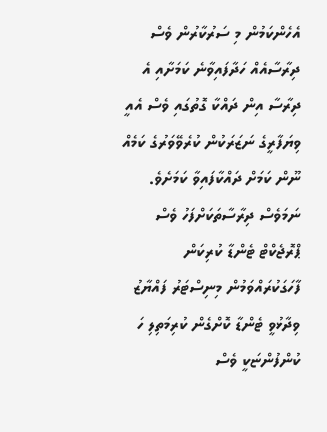އެހެންކަމުން މި ސަރުކާރުން ވެސް ދިރާސާއެއް ހަދާފައިވާނެ ކަމަށާއި އެ ދިރާސާ އިން ދައްކާ ގޮތުގައި ވެސް އެއީ ވިޔަފާރީގެ ނަޒަރަކުން ކުރެވޭވަރުގެ ކަމެއް ނޫން ކަމަށް ދައްކާފައިވާ ކަމަށެވެ.
ނަމަވެސް ދިރާސާތަކަށްފަހު ވެސް ޕްރޮޖެކްޓް ޓެންޑާ ކުރިކަން ފާހަގަކުރައްވަމުން މިނިސްޓަރު ފައްޔާޒު ވިދާޅުވީ ޓެންޑާ ކޮށްގެން ކުރިމަތިލި ހަ ކުންފުންޏަކީ ވެސް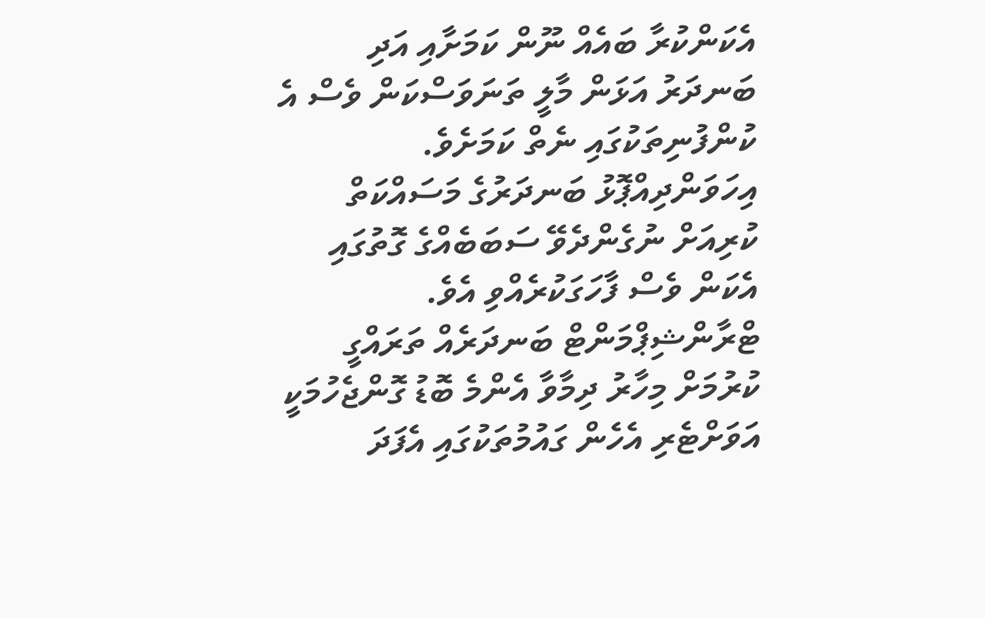އެކަންކުރާ ބައެއް ނޫން ކަމަށާއި އަދި ބަނދަރު އަޅަން މާލީ ތަނަވަސްކަން ވެސް އެ ކުންފުނިތަކުގައި ނެތް ކަމަށެވެ. އިހަވަންދިއްޕޮޅު ބަނދަރުގެ މަސައްކަތް ކުރިއަށް ނުގެންދެވޭ ސަބަބެއްގެ ގޮތުގައި އެކަން ވެސް ފާހަގަކުރެއްވި އެވެ.
ޓްރާންޝިޕްމަންޓް ބަނދަރެއް ތަރައްގީ ކުރުމަށް މިހާރު ދިމާވާ އެންމެ ބޮޑު ގޮންޖެހުމަކީ އަވަށްޓެރި އެހެން ގައުމުތަކުގައި އެފަދަ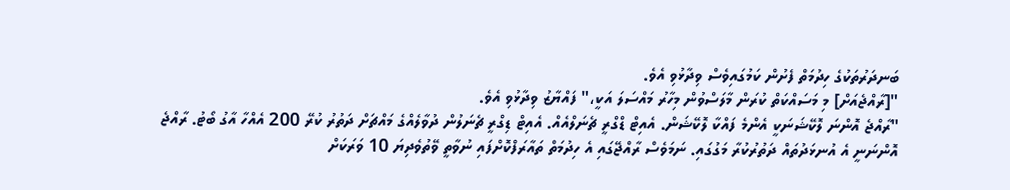ބަނދަރުތަކުގެ ހިދުމަތް ފެށުން ކަމުގައިވެސް ވިދާޅުވި އެވެ.
"[ރާއްޖެއަށް] މި މަސައްކަތް ކުރަން މާލަސްވުން މިހާރު މައްސަލަ އަކީ،" ފައްޔާޒު ވިދާޅުވި އެވެ.
"ރާއްޖެ އޮންނަ ލޮކޭޝަނަކީ އެންމެ ފައްކާ ލޮކޭޝަން. އެއިޓް ޑްގްރީ ޗެނަލްއެއް. އެއިޓް ޑިގްރީ ޗެނަލުން ދުވާލެއްގެ މައްޗަށް ދަތުރު ކުރޭ 200 އެއްހާ އާގު ބޯޓު. ރާއްޖެ އޮންނަނީ އެ އުނޅަދުތައް ދަތުރުކުރާ މަގުގައި. ނަމަވެސް ރާއްޖޭގައި އެ ހިދުމަތް ތައާރަފްކޮށްފައި ނުވާތީ ވޭތުވެދިޔަ 10 ވަރަކަށް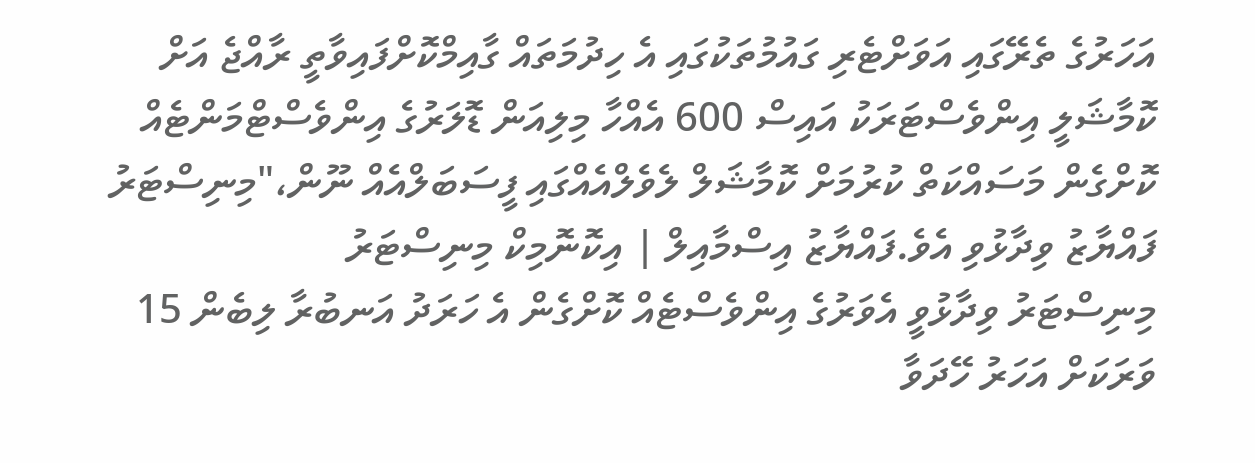އަހަރުގެ ތެރޭގައި އަވަށްޓެރި ގައުމުތަކުގައި އެ ހިދުމަތައް ގާއިމްކޮށްފައިވާތީ ރާއްޖެ އަށް ކޮމާޝަލީ އިންވެސްޓަރަކު އައިސް 600 އެއްހާ މިލިއަން ޑޮލަރުގެ އިންވެސްޓްމަންޓެއް ކޮށްގެން މަސައްކަތް ކުރުމަށް ކޮމާޝަލް ލެވެލްއެއްގައި ފީސަބަލްއެއް ނޫން،"މިނިސްޓަރު ފައްޔާޒު ވިދާޅުވި އެވެ.ފައްޔާޒު އިސްމާއިލް | އިކޮނޮމިކް މިނިސްޓަރު
މިނިސްޓަރު ވިދާޅުވީ އެވަރުގެ އިންވެސްޓެއް ކޮށްގެން އެ ހަރަދު އަނބުރާ ލިބެން 15 ވަރަކަށް އަހަރު ހޭދަވާ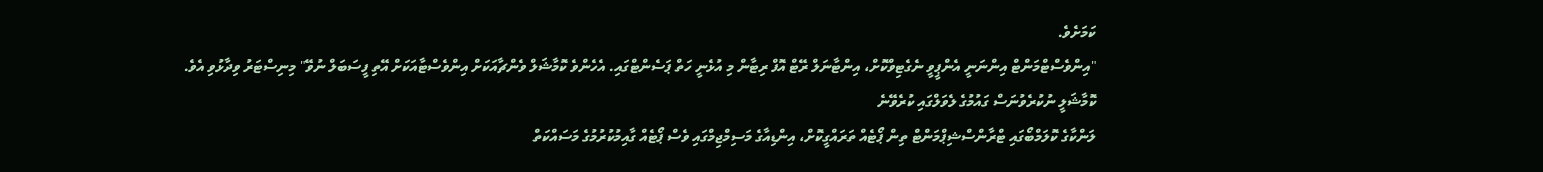ކަމަށެވެ.
"އިންވެސްޓްމަންޓް އިންނަނީ އެންޕީވީ ނެގެޓިވްކޮށް، އިންޓާނަލް ރޭޓް އޮފް ރިޓާން މި އުޅެނީ ހަތް ޕަސެންޓްގައި. އެހެންވެ ކޮމާޝަލް ވެންޗާއަކަށް އިންވެސްޓާއަކަށް އޭތި ފީސަބަލް ނުވޭ" މިނިސްޓަރު ވިދާޅުވި އެވެ.
ކޮމާޝަލީ ނުކުރެވުނަސް ގައުމުގެ ލެވަލްގައި ކުރެވޭނެ
ލަންކާގެ ކޮލަމްބޯގައި ޓްރާންސްޝިޕްމަންޓް ތިން ޕޯޓެއް ތަރައްގީކޮށް، އިންޑިއާގެ މަސިމްޖިމްގައި ވެސް ޕޯޓެއް ގާއިމުކުރުމުގެ މަސައްކަތް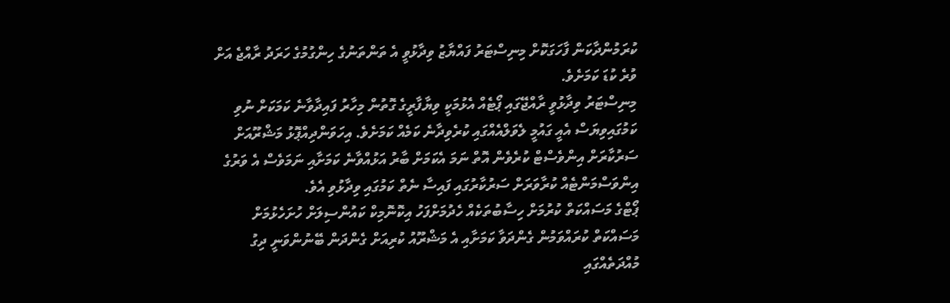ކުރަމުންދާކަން ފާހަގަކޮށް މިނިސްޓަރު ފައްޔާޒު ވިދާޅުވީ އެ ތަންތަނުގެ ހިންގުމުގެ ހަރަދު ރާއްޖެ އަށް ވުރެ ކުޑަ ކަމަށެވެ.
މިނިސްޓަރު ވިދާޅުވީ ރާއްޖޭގައި ޕޯޓެއް އެޅުމަކީ ވިޔާފާރީގެ ގޮތުން މިހާރު ފައިދާވާނެ ކަމަކަށް ނުވި ކަމުގައިވިޔަސް އެއީ ގައުމީ ލެވަލްއެއްގައި ކުރެވިދާނެ ކަމެއް ކަމަށެވެ. އިހަވަންދިއްޕޮޅު މަޝްރޫއަށް ސަރުކާރަށް އިންވެސްޓް ކުރެވެން އޮތް ނަމަ އެކަމަށް ބާރު އަޅުއްވާނެ ކަމަށާއި ނަމަވެސް އެ ވަރުގެ އިންވަސްމަންޓެއް ކުރާވަރަށް ސަރުކާރުގައި ފައިސާ ނެތް ކަމުގައި ވިދާޅުވި އެވެ.
ޕޯޓްގެ މަސައްކަތް ކުރުމަށް ހިސާބުތަކެއް ހެދުމަށްފަހު އިކޮނޮމިކް ކައުންސިލަށް ހުށަހެޅުމަށް މަސައްކަތް ކުރައްވަމުން ގެންދަވާ ކަމަށާއި އެ މަޝްރޫއު ކުރިއަށް ގެންދަން ބޭނުންވަނީ ދިގު މުއްދަތެއްގައި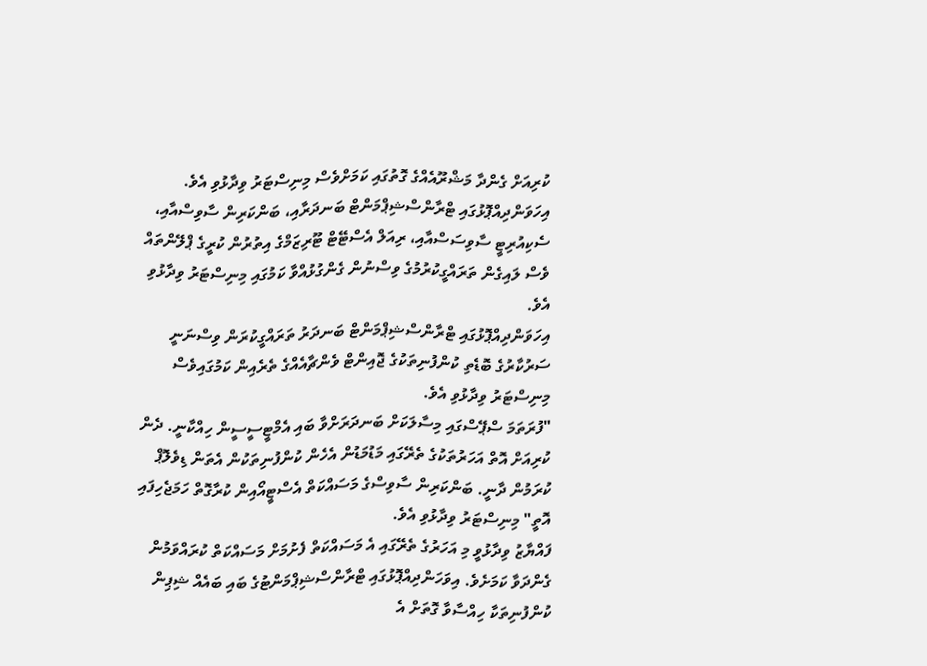ކުރިއަށް ގެންދާ މަޝްރޫއެއްގެ ގޮތުގައި ކަމަށްވެސް މިނިސްޓަރު ވިދާޅުވި އެވެ. އިހަވަންދިއްޕޮޅުގައި ޓްރާންސްޝިޕްމަންޓް ބަނދަރާއި، ބަންކަރިން ސާވިސްއާއި، ސެކިއުރިޓީ ސާވިސަސްއާއި، ރިއަލް އެސްޓޭޓް ޓޫރިޒަމްގެ އިތުރުން ކުރީގެ ޕްލޭންތައް ވެސް ލައިގެން ތަރައްގީކުރުމުގެ ވިސްނުން ގެންގުޅުއްވާ ކަމުގައި މިނިސްޓަރު ވިދާޅުވި އެވެ.
އިހަވަންދިއްޕޮޅުގައި ޓްރާންސްޝިޕްމަންޓް ބަނދަރު ތަރައްގީކުރަން ވިސްނަނީ ސަރުކާރުގެ ބޮޑެތި ކުންފުނިތަކުގެ ޖޮއިންޓް ވެންޗާއެއްގެ ތެރެއިން ކަމުގައިވެސް މިނިސްޓަރު ވިދާޅުވި އެވެ.
"ފުރަތަމަ ސްޕޭސްގައި މިސާލަކަށް ބަނދަރަށްވާ ބައި އެމްޓީސީސީން ހިއްކާނީ. ދެން ކުރިއަށް އޮތް އަހަރުތަކުގެ ތެރޭގައި މަޑުމަޑުން އެހެން ކުންފުނިތަކުން އެތަން ޑިވެލޮޕް ކުރަމުން ދާނީ. ބަންކަރިން ސާވިސްގެ މަސައްކަތް އެސްޓީއޯއިން ކުރާގޮތް ހަމަޖެހިފައި އޮތީ" މިނިސްޓަރު ވިދާޅުވި އެވެ.
ފައްޔާޒު ވިދާޅުވީ މި އަހަރުގެ ތެރޭގައި އެ މަސައްކަތް ފެށުމަށް މަސައްކަތް ކުރައްވަމުން ގެންދަވާ ކަމަށެވެ. އިވަހަންދިއްޕޮޅުގައި ޓްރާންސްޝިޕްމަންޓުގެ ބައި ބައެއް ޝިޕިން ކުންފުނިތަކާ ހިއްސާވާ ގޮތަށް އެ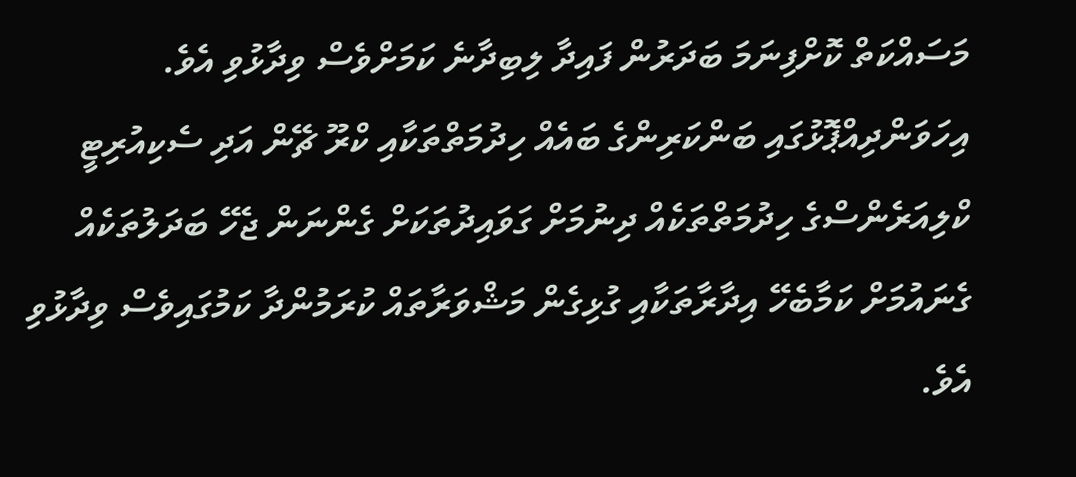މަސައްކަތް ކޮށްފިނަމަ ބަދަރުން ފައިދާ ލިބިދާނެ ކަމަށްވެސް ވިދާޅުވި އެވެ. އިހަވަންދިއްޕޮޅުގައި ބަންކަރިންގެ ބައެއް ހިދުމަތްތަކާއި ކްރޫ ޗޭން އަދި ސެކިއުރިޓީ ކްލިއަރެންސްގެ ހިދުމަތްތަކެއް ދިނުމަށް ގަވައިދުތަކަށް ގެންނަން ޖެހޭ ބަދަލުތަކެއް ގެނައުމަށް ކަމާބެހޭ އިދާރާތަކާއި ގުޅިގެން މަޝްވަރާތައް ކުރަމުންދާ ކަމުގައިވެސް ވިދާޅުވި އެވެ.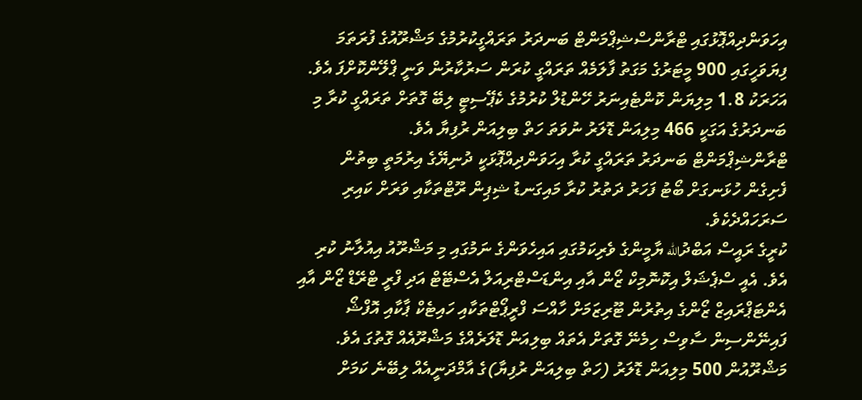އިހަވަންދިއްޕޮޅުގައި ޓްރާންސްޝިޕްމަންޓް ބަނދަރު ތަރައްގީކުރުމުގެ މަޝްރޫއުގެ ފުރަތަމަ ފިޔަވަހީގައި 900 މީޓަރުގެ މަގަތު ފާލަމެއް ތަރައްގީ ކުރަން ސަރުކާރުން ވަނީ ޕްލޭންކޮށްފަ އެވެ. އަހަރަކު 1.8 މިލިޔަން ކޮންޓެއިނަރު ހޭންޑުލް ކުރުމުގެ ކެޕޭސިޓީ ލިބޭ ގޮތަށް ތަރައްގީ ކުރާ މި ބަނދަރުގެ އަގަކީ 466 މިލިއަން ޑޮލަރު ނުވަތަ ހަތް ބިލިއަން ރުފިޔާ އެވެ.
ޓްރާންޝިޕްމަންޓް ބަނދަރު ތަރައްގީ ކުރާ އިހަވަންދިއްޕޮޅަކީ ދުނިޔޭގެ އިރުމަތީ ބިތުން ފެށިގެން ހުޅަނގަށް ބޯޓު ފަހަރު ދަތުރު ކުރާ މައިގަނޑު ޝިޕިން ރޫޓްތަކާއި ވަރަށް ކައިރި ސަރަހައްދެކެވެ.
ކުރީގެ ރައީސް އަބްދުالله ޔާމީންގެ ވެރިކަމުގައި އައިހެވަންގެ ނަމުގައި މި މަޝްރޫއު އިއުލާނު ކުރި އެވެ. އެއީ ސްޕެޝަލް އިކޮނޮމިކް ޒޯން އާއި އިންޑަސްޓްރިއަލް އެސްޓޭޓް އަދި ފްރީ ޓްރޭޑް ޒޯން އާއި އެންޓަޕްރައިޒް ޒޯންގެ އިތުރުން ޓޫރިޒަމަށް ހާއްސަ ފްރީޕޯޓްތަކާއި ހައިޓެކް ޕާކާއި އޮފްޝޯ ފައިނޭންސިން ސާވިސް ހިމެނޭ ގޮތަށް އެތައް ބިލިއަން ޑޮލަރެއްގެ މަޝްރޫއެއް ގޮތުގަ އެވެ. މަޝްރޫއުން 500 މިލިއަން ޑޮލަރު (ހަތް ބިލިއަން ރުފިޔާ)ގެ އާމްދަނީއެއް ލިބޭނެ ކަމަށް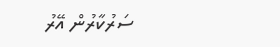ސަރުކާރުން އޭރު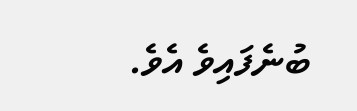ބުނެފައިވެ އެވެ.